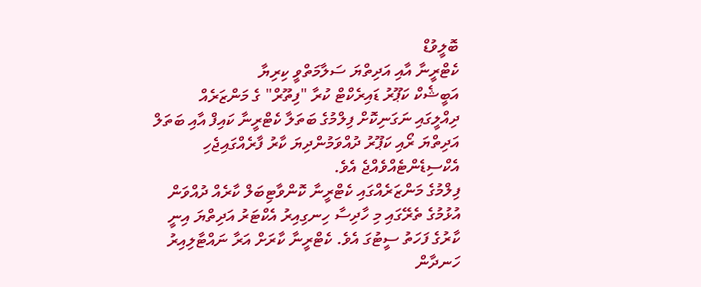ބޮލީވުޑް
ކެޓްރީނާ އާއި އަދިތްޔަ ސަލާމަތްވީ ކިރިޔާ
އަބީޝެކް ކަޕޫރު ޑައިރެކްޓް ކުރާ "ފިތޫރް" ގެ މަންޒަރެއް ދިއްލީގައި ނަގަނިކޮށް ފިލްމުގެ ބަތަލާ ކެޓްރީނާ ކައިފް އާއި ބަތަލް އަދިތްޔަ ރޯއި ކަޕޫރު ދުއްވަމުންދިޔަ ކާރު ފާރެއްގައިޖެހި އެކްސިޑެންޓެއްވެއްޖެ އެވެ.
ފިލްމުގެ މަންޒަރެއްގައި ކެޓްރީނާ ކޮންވާޓިބަލް ކާރެއް ދުއްވަން އުޅުމުގެ ތެރޭގައި މި ހާދިސާ ހިނގިއިރު އެކްޓަރު އަދިތްޔަ އިނީ ކާރުގެ ފަހަތު ސީޓުގަ އެވެ. ކެޓްރީނާ ކާރަށް އަރާ ނައްޓާލިއިރު ހަނދާން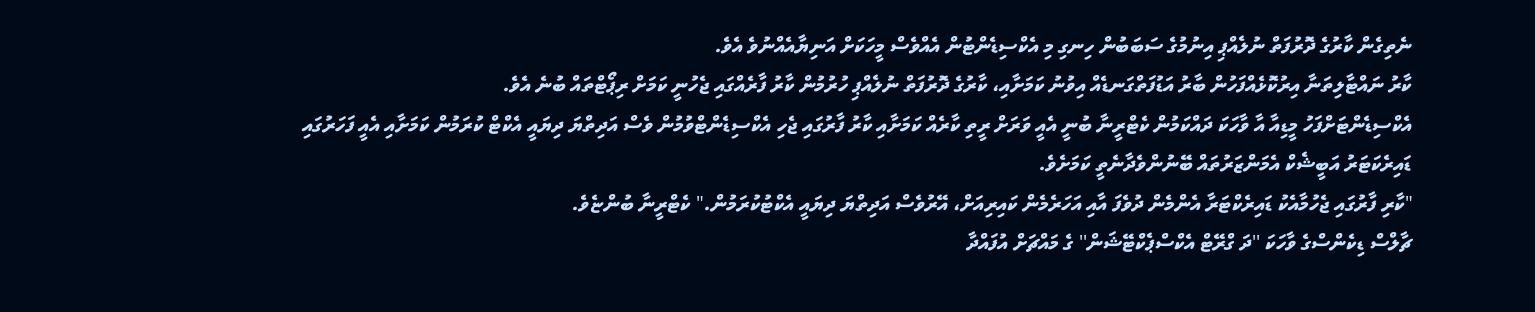ނެތިގެން ކާރުގެ ދޮރުފަތް ނުލެއްޕި އިނުމުގެ ސަބަބުން ހިނގި މި އެކްސިޑެންޓުން އެއްވެސް މީހަކަށް އަނިޔާއެއްނުވެ އެވެ.
ކާރު ނައްޓާލިތަނާ އިރުކޮޅެއްފަހުން ބާރު އަޑުފަތްގަނޑެއް އިވުނު ކަމަށާއި، ކާރުގެ ދޮރުފަތް ނުލެއްޕި ހުރުމުން ކާރު ފާރެއްގައި ޖެހުނީ ކަމަށް ރިޕޯޓްތައް ބުނެ އެވެ.
އެކްސިޑެންޓަށްފަހު މީޑިއާ އާ ވާހަކަ ދައްކަމުން ކެޓްރީނާ ބުނީ އެއީ ވަރަށް ރީތި ކާރެއް ކަމަށާއި ކާރު ފާރުގައި ޖެހި އެކްސިޑެންޓްވުމުން ވެސް އަދިތްޔަ ދިޔައީ އެކްޓް ކުރަމުން ކަމަށާއި އެއީ ފަހަރުގައި ޑައިރެކަޓަރު އަބީޝެކް އެމަންޒަރުތައް ބޭނުންވެދާނެތީ ކަމަށެވެ.
"ކާރި ފާރުގައި ޖެހުމާއެކު ޑައިރެކްޓަރާ އެންމެން ދުވެފަ އާއި އަހަރެމެން ކައިރިއަށް، އޭރުވެސް އަދިތްޔަ ދިޔައީ އެކްޓުކުރަމުން." ކެޓްރީނާ ބުންޏެވެ.
ޗާލްސް ޑިކެންސްގެ ވާހަކަ ''ދަ ގްރޭޓް އެކްސްޕެކްޓޭޝަން'' ގެ މައްޗަށް އުފައްދާ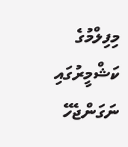މިފިލްމުގެ ކަޝްމީރުގައި ނަގަންޖެހޭ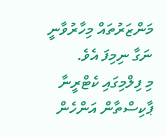މަންޒަރުތައް މިހާރުވާނީ ނަގާ ނިމިފަ އެވެ.
މި ފިލްމިގައި ކެޓްރީނާ ޕާކިސްތާން އަންހެން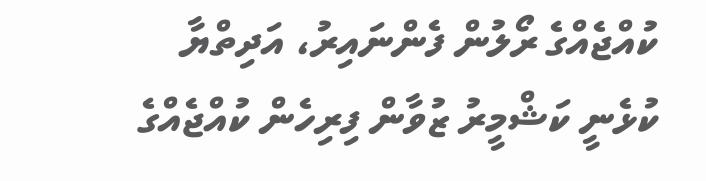ކުއްޖެއްގެ ރޯލުން ފެންނައިރު، އަދިތްޔާ ކުޅެނީ ކަޝްމީރު ޒުވާން ފިރިހެން ކުއްޖެއްގެ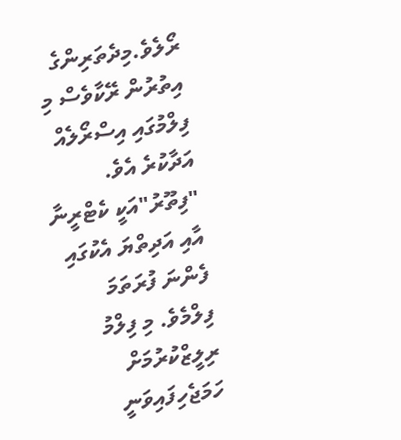ރޯލެވެ.މިދެތަރިންގެ އިތުރުން ރޭކާވެސް މި ފިލްމުގައި އިސްރޯލެއް އަދާކުރެ އެވެ.
"ފިތޫރު"އަކީ ކެޓްރީނާ އާއި އަދިތްޔަ އެކުގައި ފެންނަ ފުރަތަމަ ފިލްމެވެ. މި ފިލްމު ރިލީޒްކުރުމަށް ހަމަޖެހިފައިވަނީ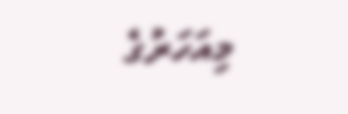މިއަހަރުގެ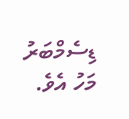ޑިސެމްބަރު މަހު އެވެ.